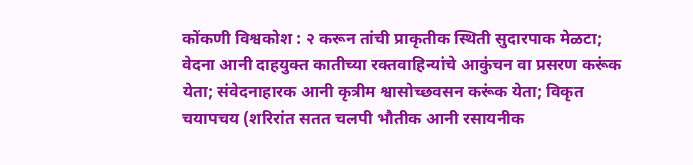कोंकणी विश्वकोश : २ करून तांची प्राकृतीक स्थिती सुदारपाक मेळटा; वेदना आनी दाहयुक्त कातीच्या रक्तवाहिन्यांचे आकुंचन वा प्रसरण करूंक येता; संवेदनाहारक आनी कृत्रीम श्वासोच्छवसन करूंक येता; विकृत चयापचय (शरिरांत सतत चलपी भौतीक आनी रसायनीक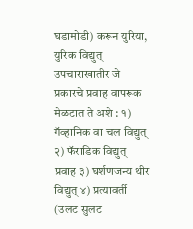घडामोडी) करून युरिया, युरिक विद्युत् उपचाराखातीर जे प्रकारचे प्रवाह वापरूक मेळटात ते अशे : १) गॅव्हानिक वा चल विद्युत् २) फॅराडिक विद्युत् प्रवाह ३) घर्शणजन्य थीर विद्युत् ४) प्रत्यावर्ती (उलट सुलट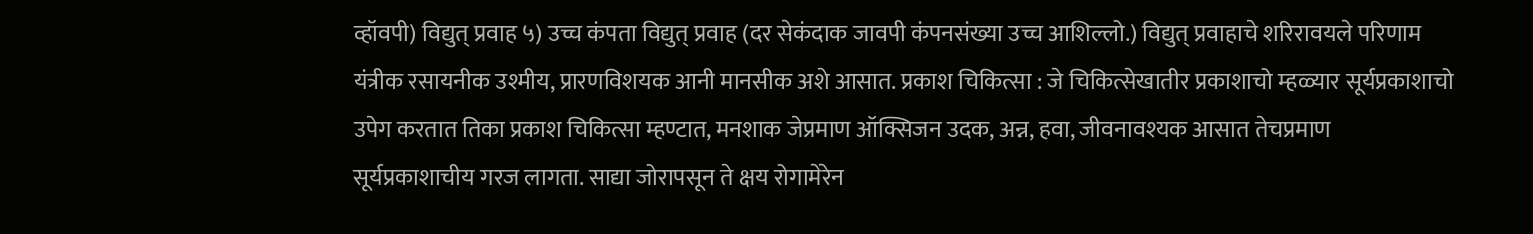व्हॉवपी) विद्युत् प्रवाह ५) उच्च कंपता विद्युत् प्रवाह (दर सेकंदाक जावपी कंपनसंख्या उच्च आशिल्लो.) विद्युत् प्रवाहाचे शरिरावयले परिणाम यंत्रीक रसायनीक उश्मीय, प्रारणविशयक आनी मानसीक अशे आसात. प्रकाश चिकित्सा : जे चिकित्सेखातीर प्रकाशाचो म्हळ्यार सूर्यप्रकाशाचो उपेग करतात तिका प्रकाश चिकित्सा म्हण्टात, मनशाक जेप्रमाण ऑक्सिजन उदक, अन्न, हवा, जीवनावश्यक आसात तेचप्रमाण सूर्यप्रकाशाचीय गरज लागता. साद्या जोरापसून ते क्षय रोगामेरेन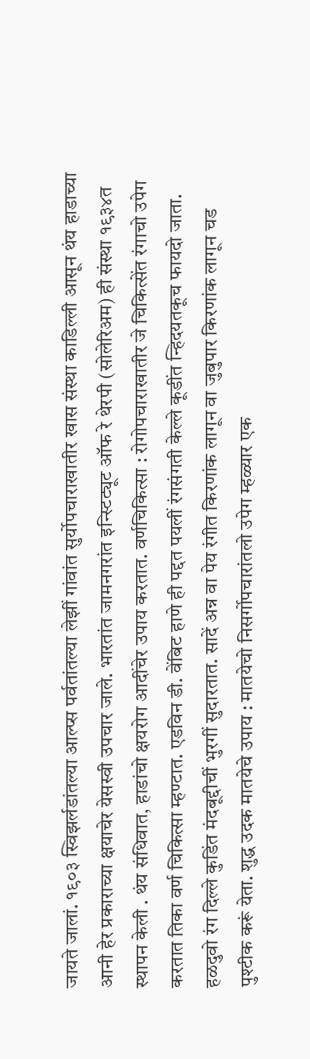जायते जालां. १९०३ स्विझर्लडांतल्या आल्प्स पर्वतांतल्या लेझीं गांवांत सुर्योपचाराखातीर खास संस्था काडिल्ली आसून थंय हाडाच्या आनी हेर प्रकाराच्या क्षयाचेर येसस्वी उपचार जाले. भारतांत जामनगरांत इन्स्टिट्यूट ऑफ रे थेरपी (सोलेरिअम) ही संस्था १९३४त स्थापन केली . थंय संधिवात, हाडांचो क्षयरोग आदींचेर उपाय करतात. वर्णचिकित्सा : रोगोपचाराखातीर जे चिकित्सेंत रंगाचो उपेग करतात तिका वर्ण चिकित्सा म्हण्टात. एडविन डी. वेंबिट हाणे ही पद्दत पयलीं रंगसंगती केल्ले कूडींत न्हिदयतकूच फायदो जाता. हळदुवो रंग दिल्ले कुडिंत मंदबूद्दीचीं भुरगीं सुदारतात. सादें अन्न वा पेय रंगीत किरणांक लागून वा जुबुपार किरणांक लागून चड पुश्टीक करूं येता. शुद्ध उदक मातयेचे उपाय : मातयेचो निसर्गोपचारांतलो उपेग म्हळ्यार एक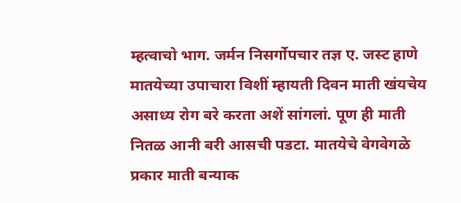म्हत्वाचो भाग. जर्मन निसर्गोपचार तज्ञ ए. जस्ट हाणे मातयेच्या उपाचारा विशीं म्हायती दिवन माती खंयचेय असाध्य रोग बरे करता अशें सांगलां. पूण ही माती नितळ आनी बरी आसची पडटा. मातयेचे वेगवेगळे प्रकार माती बन्याक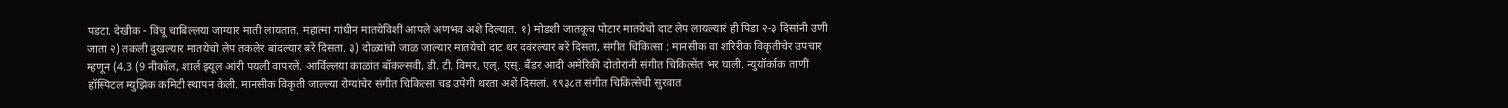पडटा. देखीक - विंचू चाबिल्लया जाग्यार माती लायतात. महात्मा गांधीन मातयेविशीं आपले अणभव अशे दिल्यात. १) मोडशी जातकूच पोटार मातयेचो दाट लेप लायल्यारं ही पिडा २-३ दिसांनी उणी जाता २) तकली दुखल्यार मातयेचो लेप तकलेर बांदल्यार बरें दिसता. ३) दोळ्यांचो जाळ जाल्यार मातयेचो दाट थर दवंरल्यार बरें दिसता, संगीत चिकित्सा : मानसीक वा शरिरीक विकृतीचेर उपचार म्हणून (4.3 (9 नीकॉल, शार्ल झ्यूल आंरी पयलीं वापरलें. आर्विल्लया काळांत बॉकल्सवी, डी. टी. विमर, एल्. एस्. बैंडर आदी अमेरिकी दोतोरांनी संगीत चिकित्सेंत भर घाली. न्युयॉर्काक ताणीं हॉस्पिटल म्युझिक कमिटी स्थापन केली. मानसीक विकृती जाल्ल्या रोग्यांचेर संगीत चिकित्सा चड उपेगी थरता अशें दिसलां. १९३८त संगीत चिकित्सेची सुरवात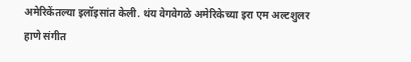अमेरिकेंतल्या इलॉइसांत केली. थंय वेगवेगळे अमेरिकेच्या इरा एम अल्टशुलर हाणे संगीत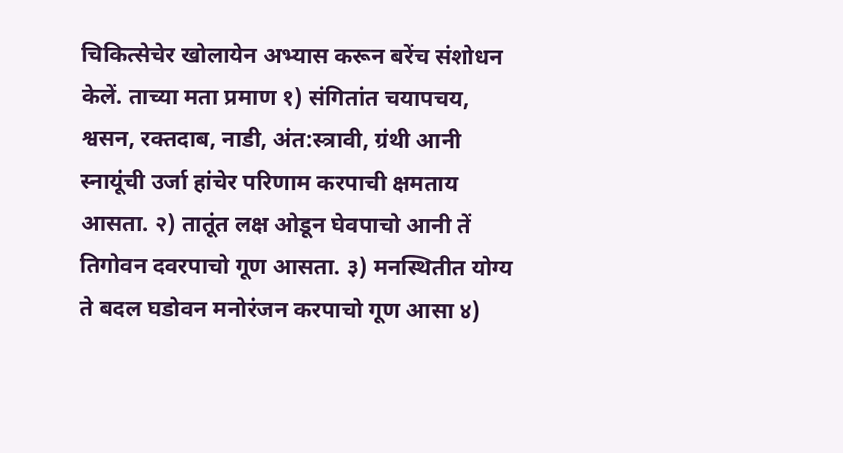चिकित्सेचेर खोलायेन अभ्यास करून बरेंच संशोधन केलें. ताच्या मता प्रमाण १) संगितांत चयापचय, श्वसन, रक्तदाब, नाडी, अंत:स्त्रावी, ग्रंथी आनी स्नायूंची उर्जा हांचेर परिणाम करपाची क्षमताय आसता. २) तातूंत लक्ष ओडून घेवपाचो आनी तें तिगोवन दवरपाचो गूण आसता. ३) मनस्थितीत योग्य ते बदल घडोवन मनोरंजन करपाचो गूण आसा ४)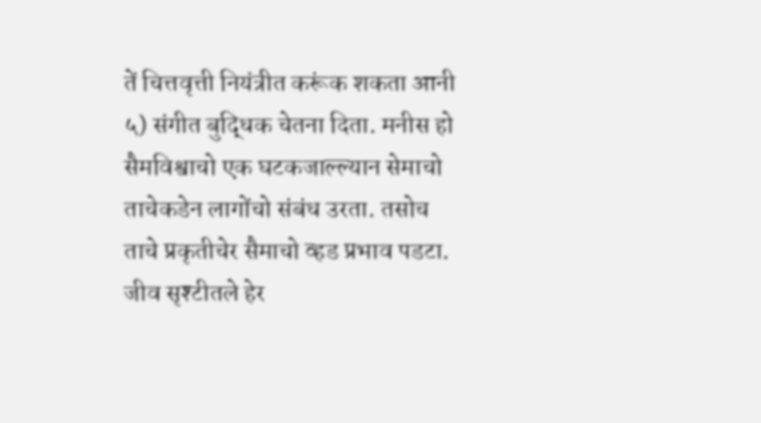तें चित्तवृत्ती नियंत्रीत करूंक शकता आनी ५) संगीत बुद्धिक चेतना दिता. मनीस हो सैमविश्वाचो एक घटकजाल्ल्यान सेमाचो ताचेकडेन लागोंचो संबंध उरता. तसोच ताचे प्रकृतीचेर सैमाचो व्हड प्रभाव पडटा. जीव सृश्टीतले हेर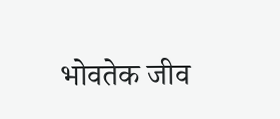भोवतेक जीव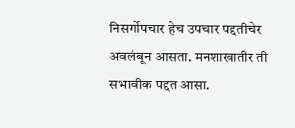निसर्गोपचार हेच उपचार पद्दतीचेर अवलंबून आसता. मनशाखातीर ती सभावीक पद्दत आसा.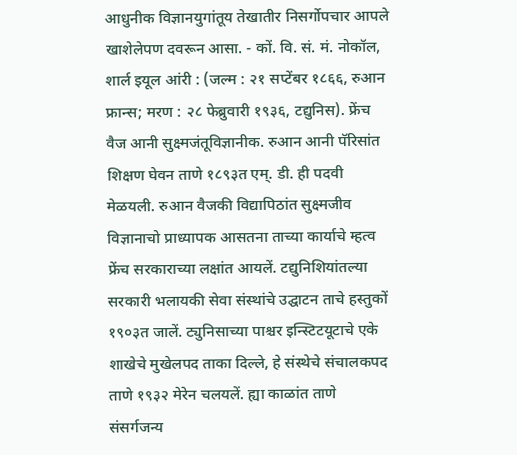आधुनीक विज्ञानयुगांतूय तेखातीर निसर्गोपचार आपले खाशेलेपण दवरून आसा. - कों. वि. सं. मं. नोकॉल, शार्ल इयूल आंरी : (जल्म : २१ सप्टेंबर १८६६, रुआन फ्रान्स; मरण : २८ फेब्रुवारी १९३६, टद्युनिस). फ्रेंच वैज आनी सुक्ष्मजंतूविज्ञानीक. रुआन आनी पॅरिसांत शिक्षण घेवन ताणे १८९३त एम्. डी. ही पदवी मेळयली. रुआन वैजकी विद्यापिठांत सुक्ष्मजीव विज्ञानाचो प्राध्यापक आसतना ताच्या कार्याचे म्हत्व फ्रेंच सरकाराच्या लक्षांत आयलें. टद्युनिशियांतल्या सरकारी भलायकी सेवा संस्थांचे उद्घाटन ताचे हस्तुकों १९०३त जालें. ट्युनिसाच्या पाश्चर इन्स्टिटयूटाचे एके शाखेचे मुखेलपद ताका दिल्ले, हे संस्थेचे संचालकपद ताणे १९३२ मेरेन चलयलें. ह्या काळांत ताणे संसर्गजन्य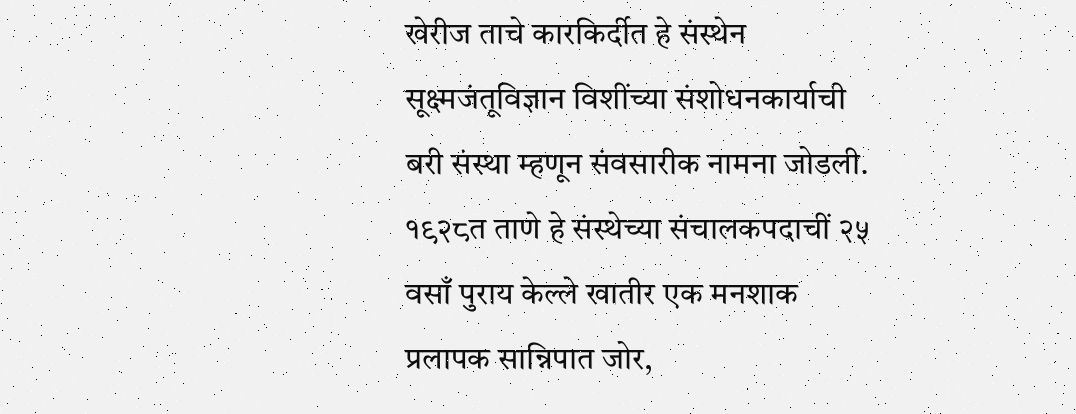खेरीज ताचे कारकिर्दीत हे संस्थेन सूक्ष्मजंतूविज्ञान विशींच्या संशोधनकार्याची बरी संस्था म्हणून संवसारीक नामना जोडली. १९२८त ताणे हे संस्थेच्या संचालकपदाचीं २५ वसाँ पुराय केल्ले खातीर एक मनशाक प्रलापक सान्निपात जोर,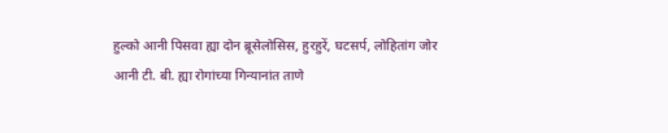हुल्को आनी पिसवा ह्या दोन ब्रूसेलोसिस, हुरहुरें, घटसर्प, लोहितांग जोर आनी टी. बी. ह्या रोगांच्या गिन्यानांत ताणे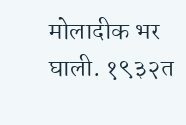मोलादीक भर घाली. १९३२त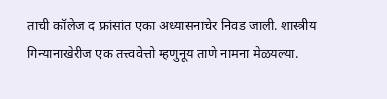ताची कॉलेज द फ्रांसांत एका अध्यासनाचेर निवड जाली. शास्त्रीय गिन्यानाखेरीज एक तत्त्ववेत्तो म्हणुनूय ताणे नामना मेळयल्या.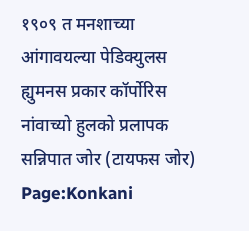१९०९ त मनशाच्या आंगावयल्या पेडिक्युलस ह्युमनस प्रकार कॉर्पोरिस नांवाच्यो हुलको प्रलापक सन्निपात जोर (टायफस जोर)
Page:Konkani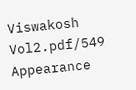Viswakosh Vol2.pdf/549
Appearance